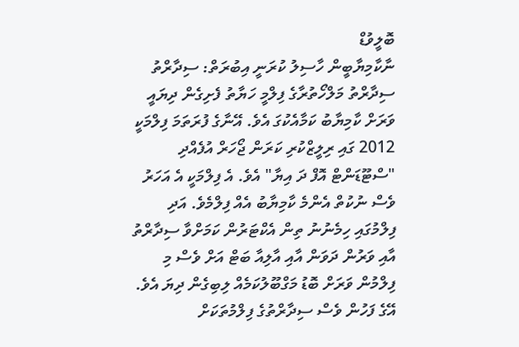ބޮލީވުޑް
ނާކާމިޔާބީން ހާސިލު ކުރަނީ އިބުރަތް: ސިދާރްތު
ސިދާރްތު މަލްހޯތުރާގެ ފިލްމީ ހަޔާތު ފެށިގެން ދިޔައީ ވަރަށް ކާމިޔާބު ކަމާއެކުގަ އެވެ. އޭނާގެ ފުރަތަމަ ފިލްމަކީ 2012 ގައި ރިލީޒްކުރި ކަރަން ޖޯހަރް އުފެއްދި "ސްޓޫޑަންޓް އޮފް ދަ އިޔާ" އެވެ. އެ ފިލްމަކީ އެ އަހަރު ވެސް ނުކުތް އެންމެ ކާމިޔާބު އެއް ފިލްމެވެ. އަދި ފިލްމުގައި ހިމެނުނު ތިން އެކްޓަރުން ކަމަށްވާ ސިދާރްތު އާއި ވަރުން ދަވަން އާއި އާލިއާ ބަޓް އަށް ވެސް މި ފިލްމުން ވަރަށް ބޮޑު މަގްބޫލުކަމެއް ލިބިގެން ދިޔަ އެވެ.
އޭގެ ފަހުން ވެސް ސިދާރްތުގެ ފިލްމުތަކަށް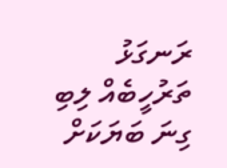ރަނގަޅު ތަރުހީބެއް ލިބި ގިނަ ބަޔަކަށް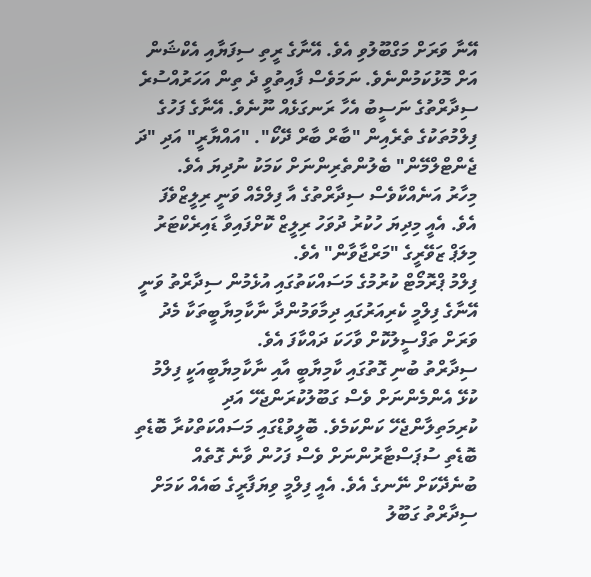އޭނާ ވަރަށް މަގްބޫލުވި އެވެ. އޭނާގެ ރީތި ސިފަޔާއި އެކްޝަން އަށް މޮޅުކަމުންނެވެ. ނަމަވެސް ފާއިތުވީ ދެ ތިން އަހަރުއްސުރެ ސިދާރްތުގެ ނަސީބު އެހާ ރަނގަޅެއް ނޫނެވެ. އޭނާގެ ފަހުގެ ފިލްމުތަކުގެ ތެރެއިން "ބާރް ބާރް ދޭކޯ". "އައްޔާރީ" އަދި "ދަ ޖެންޓްލްމޭން" ބެލުންތެރިންނަށް ކަމަކު ނުދިޔަ އެވެ.
މިހާރު އަނެއްކާވެސް ސިދާރްތުގެ އާ ފިލްމެއް ވަނީ ރިލީޒްވެފަ އެވެ. އެއީ މިދިޔަ ހުކުރު ދުވަހު ރިލީޒް ކޮށްފައިވާ ޑައިރެކްޓަރު މިލަޕް ޒަވޭރީގެ "މަރްޖާވާން" އެވެ.
ފިލްމު ޕްރޮމޯޓް ކުރުމުގެ މަސައްކަތުގައި އުޅެމުން ސިދާރްތު ވަނީ އޭނާގެ ފިލްމީ ކެރިއަރުގައި ދިމާވަމުންދާ ނާކާމިޔާބީތަކާ މެދު ވަރަށް ތަފްސީލުކޮށް ވާހަކަ ދައްކާފަ އެވެ.
ސިދާރްތު ބުނި ގޮތުގައި ކާމިޔާބީ އާއި ނާކާމިޔާބީއަކީ ފިލްމު ކުޅޭ އެންމެންނަށް ވެސް ގަބޫލުކުރަންޖެހޭ އަދި ކުރިމަތިލާންޖެހޭ ކަންކަމެވެ. ބޮލީވުޑްގައި މަސައްކަތްކުރާ ބޮޑެތި ބޮޑެތި ސުޕަސްޓާރުންނަށް ވެސް ފަހުން ވާނެ ގޮތެއް ބުނެދޭކަށް ނޭނގެ އެވެ. އެއީ ފިލްމީ ވިޔަފާރީގެ ބައެއް ކަމަށް ސިދާރްތު ގަބޫލު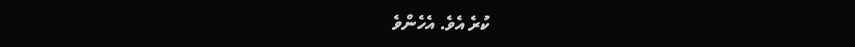ކުރެ އެވެ. އެހެންވެ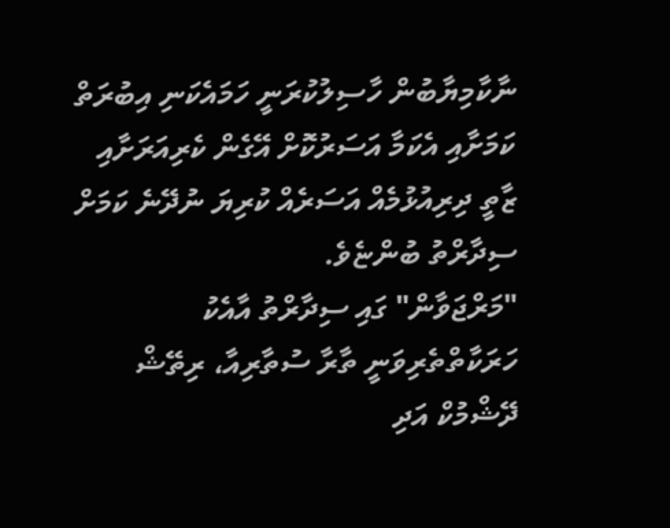ނާކާމިޔާބުން ހާސިލުކުރަނީ ހަމައެކަނި އިބުރަތް ކަމަށާއި އެކަމާ އަސަރުކޮށް އޭގެން ކެރިއަރަށާއި ޒާތީ ދިރިއުޅުމެއް އަސަރެއް ކުރިޔަ ނުދޭނެ ކަމަށް ސިދާރްތު ބުންޏެވެ.
"މަރްޖަވާން" ގައި ސިދާރްތު އާއެކު ހަރަކާތްތެރިވަނީ ތާރާ ސުތާރިއާ، ރިތޭޝް ދޭޝްމުކް އަދި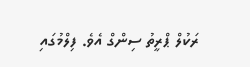ރަކުލް ޕްރީތު ސިންގް އެވެ. ފިލްމުގައި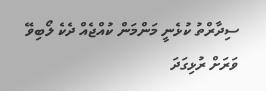ސިދާރްތު ކުޅެނީ މަންމަން ކުއްޖެއް ދެކެ ލޯބިވޭ ވަރަށް ރުޅިގަދަ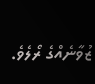ޒުވާނެއްގެ ރޯލެވެ.